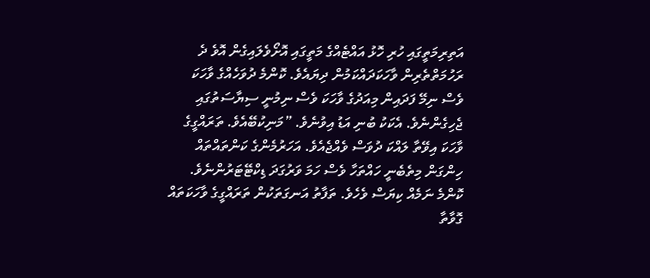އަތިރިމަތީގައި ހުރި ހޮޅު އައްޓެއްގެ މަތީގައި އޮށޯވެލައިގެން އޮވެ ދެ ރަހުމަތްތެރިން ވާހަކަދައްކަމުން ދިޔައެވެ. ކޮންމެ ދުވަހެއްގެ ވާހަކަ ވެސް ނިމޭ ފަދައިން މިއަދުގެ ވާހަކަ ވެސް ނިމުނީ ސިޔާސަތުގައި ޖެހިގެންނެވެ. އެކަކު ބުނި އަޑު އިވުނެވެ. ”މަނިކުބޭއެވެ. ތަރައްގީގެ ވާހަކަ އިވޭތާ ލައްކަ ދުވަސް ވެއްޖެއެވެ. އަހަރުމެންގެ ކަންތައްތައް ހިންގަން މިތެބެނީ ހައްތަހާ ވެސް ހަމަ ވަރުގަދަ ޑިކްޓޭޓަރުންނެވެ. ކޮންމެ ނަމެއް ކިޔަސް ވެހެވެ. ތަފާތު އަނގަތަކުން ތަރައްގީގެ ވާހަކަތައް ގޮވާތާ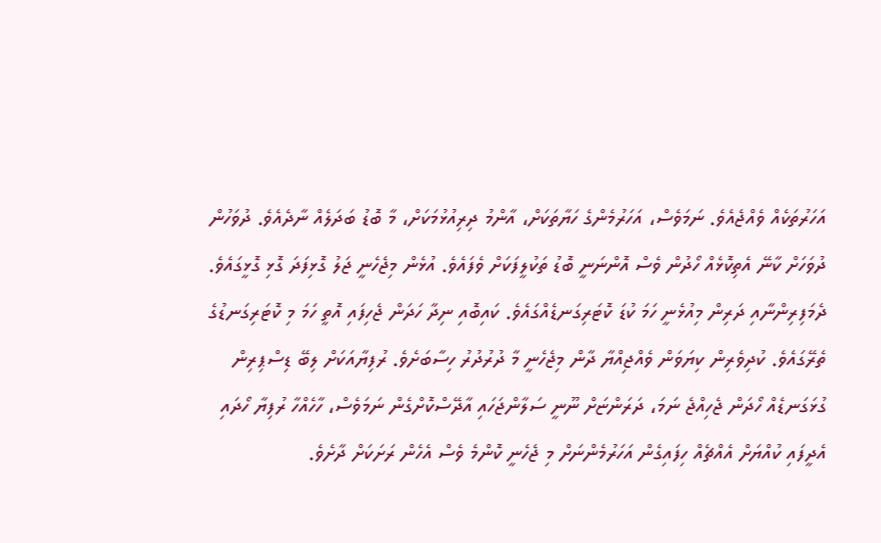އަހަރުތަކެއް ވެއްޖެއެވެ. ނަމަވެސް، އަހަރުމެންގެ ހަޔާތަކަށް، އާންމު ދިރިއުޅުމަކަށް، މާ ބޮޑު ބަދަލެއް ނާދެއެވެ. ދުވަހުން ދުވަހަށް ކާނޭ އެތިކޮޅެއް ހޯދުން ވެސް އޮންނަނީ ބޮޑު ތަކުލީފަކަށް ވެފައެވެ. އުޅެން މިޖެހެނީ ޖަލު ގޮޅިފަދަ ގޮޅި ގޮޅީގައެވެ. ދެމަފިރިންނާއި ދަރިން މިއުޅެނީ ހަމަ ކުޑަ ކޮޓަރިގަނޑެއްގައެވެ. ކައިބޮއި ނިދާ ހަދަން ޖެހިފައި އޮތީ ހަމަ މި ކޮޓަރިގަނޑުގެ ތެރޭގައެވެ. ކުދިވެރިން ކިޔަވަން ވެއްޖިއްޔާ ދާން މިޖެހެނީ މާ ދުރުދުރު ހިސާބަށެވެ. ރުފިޔާއަކަށް ލިބޭ ޑިސްޕިރިން ގުޅަގަނޑެއް ހޯދަން ޖެހިއްޖެ ނަމަ، ދަރަންޏަށް ނޫނީ ސަލާންޖަހައި އާދޭސްކޮށްގެން ނަމަވެސް، ހާހެއްހާ ރުފިޔާ ހޯދައި އެދީފައި ކުއްޔަށް އެއްޗެއް ހިފައިގެން އަހަރުމެންނަށް މި ޖެހެނީ ކޮންމެ ވެސް އެހެން ރަށަކަށް ދާށެވެ.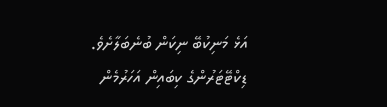އަޅެ މަނިކުބޭ ނިކަން ބުނެބަލާށެވެ. ޑިކްޓޭޓަރުންގެ ކިބައިން އަހަރުމެން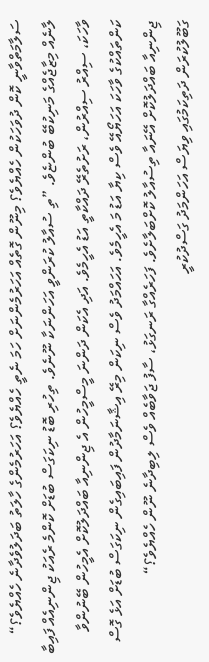ސަލާމަތްވާނީ ކޮން ދުވަހަކުން ހެއްޔެވެ؟ މިނޫން ގޮތެއް އަހަރުމެންނަށް ހަމަ ނެތީ ހެއްޔެވެ؟ އަހަރުމެންގެ ހާލަތު ބަދަލުވެދާނެ ހެއްޔެވެ؟“
ލާނެއް މިޒާޖެއްގެ މަނިކުބޭ ބުންޏެވެ. ”ތި ސުއާލު ކުރަންވީ އަހަންނަކާ ނޫނެވެ. ތިހުރި ބޮޑު ނިކަގަސް ބުޑަށް ކޮންމެ ރެއަކު ޖިންނިއެއް ފައިބާ ވާހަކަ، ސިއްރު ސިއްރުން، ރަށުތެރޭ ދައްކާތީ އަޑު އެހީމެވެ. އަދި އެކަން ދަންނަ މީސްމީހުން އެ ޖިންނިއާ ބައްދަލުކޮށް އެމީހުން ބޭނުންވާ ކަންތައްކުގެ ވާހަކަ އަހަޔޯއޭ ވެސް ކިޔާ އަޑު މަ އެހީމެވެ. އަހައްމަދު ވެސް ނިކަން މިރޭ އިޝާނަމާދުން ފައިބައިގެން ނިކަގަސް ބުޑަށް އަޅެ ގޮސް ޖިންނިއާ ބައްދަލުކޮށް އޭނައާ ތިސުއާލު ކޮށްބަލާށެވެ. ފަހަރެއްގާ ރަނގަޅު، ސާފު ޖަވާބެއް ވެސް ލިބިދާނެ ނޫން ހެއްޔެވެ؟“
ގަބޫލުކުރަން ދަތިކަމުގައި ވިޔަސް އަހަންމަދު ގަސްދުކުރީ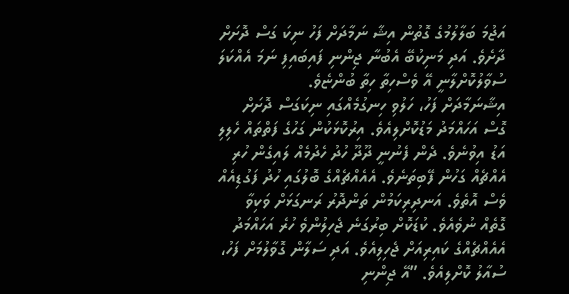އަޖުމަ ބަލާލުމުގެ ގޮތުން އިޝާ ނަމާދަށް ފަހު ނިކަ ގަސް ދޮށަށް ދާށެވެ. އަދި މަނިކުބޭ އެބުނާ ޖިންނި ފައިބައިފި ނަމަ އެއްކަލަ ސުވާލުކޮށްލާނީ އޭ ވެސްހިތާ ހިތާ ބުންޏެވެ.
އިޝާނަމާދަށް ފަހު، ހަލުވި ހިނގުމެއްގައި ނިކަގަސް ދޮށަށް ގޮސް އަހައްމަދު މަޑުކޮށްލިއެވެ. އިރުކޮޅަކުން ގަހުގެ ފަތްތައް ހެލިލި އަޑު އިވުނެވެ. ދެން ފެނުނީ ދޫދޫ ހުދު ހެދުމެއް ލައިގެން ހުރި އެއްޗެއް ގަހުން ފޭބިތަނެވެ. އެއެއްޗެއްގެ ބޮލުގައި ހުދު ފަގުޑިއެއް ވެސް އޮތެވެ. އަނދިރިކަމުން ތަންދޮރު ރަނގަޅަށް ވަކިވާ ގޮތެއް ނުވެއެވެ. ކުޑަކޮށް ބިރުގަނެ ޖެހިލުންވެ ހުރެ އަހައްމަދު އެއެއްޗެއްގެ ކައިރިއަށް ޖެހިލިއެވެ. އަދި ސަލާން ގޮވާލުމަށް ފަހު، ސުއާލު ކޮށްލިއެވެ. ”އޭ ޖިންނި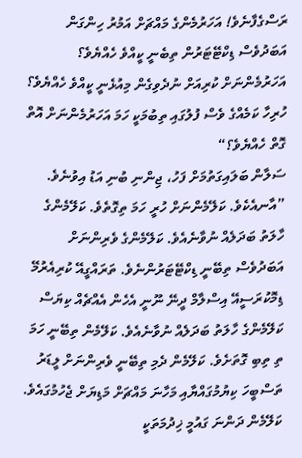ރަސްގެފާނެވެ! އަހަރުމެންގެ މައްޗަށް އަމުރު ހިންގަން އަބަދުވެސް ޑިކްޓޭޓަރުން ތިބެނީ ކީއްވެ ހެއްޔެވެ؟ އަހަރުމެންނަށް ކުރިއަށް ނުދެވިގެން މިއުޅެނީ ކީއްވެ ހެއްޔެވެ؟ ހުރިހާ ކަމެއްގެ ވެސް ފުލުގައި ތިބުމަކީ ހަމަ އަހަރުމެންނަށް އޮތް ގޮތް ހެއްޔެވެ؟“
ސަލާން ބަލައިގަތުމަށް ފަހު، ޖިންނި ބުނި އަޑު އިވުނެވެ. ”އާނއެކެވެ. ކަލޭމެންނަށް ހުރީ ހަމަ ތިގޮތެވެ. ކަލޭމެންގެ ހާލަތު ބަދަލެއް ނުވާނެއެވެ. ކަލޭމެންގެ ވެރިންނަށް އަބަދުވެސް ތިބޭނީ ޑިކްޓޭޓަރުންނެވެ. ތަރައްގީއޭ ކުރިއެރުމޭ ޑިމޮކުރަސީއޭ އިސްލާމް ދީނޭ ނޫނީ އެހެން އެއްޗެއް ކިޔަސް ކަލޭމެންގެ ހާލަތު ބަދަލެއް ނުވާނެއެވެ. ކަލޭމެން ތިބޭނީ ހަމަ ތި ތިބި ގޮތަށެވެ. ކަލޭމެން ދެމި ތިބޭނީ ވެރިންނަށް ލީޑަރު ތަސްބީހަ ކިޔުމުގައްޔާއި މަހާނަ މައްޗަށް މަޑިޔަށް ޖެހުމުގައެވެ. ކަލޭމެން ދަންނަ ގައުމީ ޚިދުމަތަކީ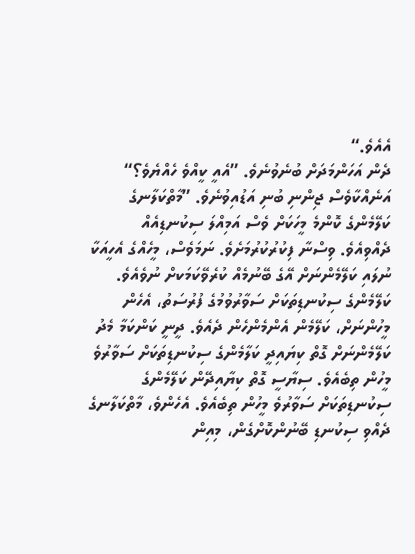އެއެވެ.“
ދެން އަހަންމަދަށް ބުނެވުނެވެ. ”އެއީ ކީއްވެ ހެއްޔެވެ؟“
އަނެއްކާވެސް ޖިންނި ބުނި އަޑުއިވުނެވެ. ”މާތްކަލާނގެ ކަލޭމެންގެ ކޮންމެ މީހަކަށް ވެސް އަމިއްލަ ސިކުނޑިއެއް ދެއްވިއެވެ. ވިސްނާ ފިކުރުކުރުމަށެވެ. ނަމަވެސް، މީހެއްގެ އެހީއަކާ ނުލައި ކަލޭމެންނަށް އޭގެ ބޭނުމެއް ކުރެވޭކަމަކށް ނުވެއެވެ. ކަލޭމެންގެ ސިކުނޑިތަކަށް ސަވާރުވުމުގެ ފުރުސަތު، އެހެން މީހުންނަށް، ކަލޭމެން އެންމެންހެން ދެއެވެ. ދީނީ ކަންކަމާ މެދު ކަލޭމެންނަށް ގޮތް ކިޔައިދީ ކަލާމެންގެ ސިކުނޑިތަކަށް ސަވާރުވެ މީހުން ތިބެއެވެ. ސިޔާސީ ގޮތް ކިޔާއިދޭން ކަލޭމެންގެ ސިކުނޑިތަކަށް ސަވާރުވެ މީހުން ތިބެއެވެ. އެހެންވެ، މާތްކަލާނގެ ދެއްވި ސިކުނޑި ބޭނުންކޮށްގެން، މިއިން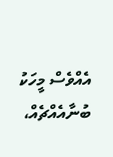އެއްވެސް މީހަކު ބުނާއެއްޗެއް،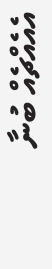އެއެއްޗެއް ބުނާ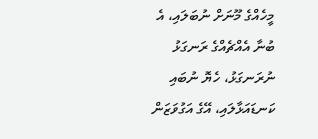މީހެއްގެ މޫނަށް ނުބަލައި، އެ ބުނާ އެއްޗެއްގެ ރަނގަޅު ނުރަނގަޅު، ހެޔޮ ނުބައި ކަނޑައަޅާލައި، އޭގެ އަގުވަޒަން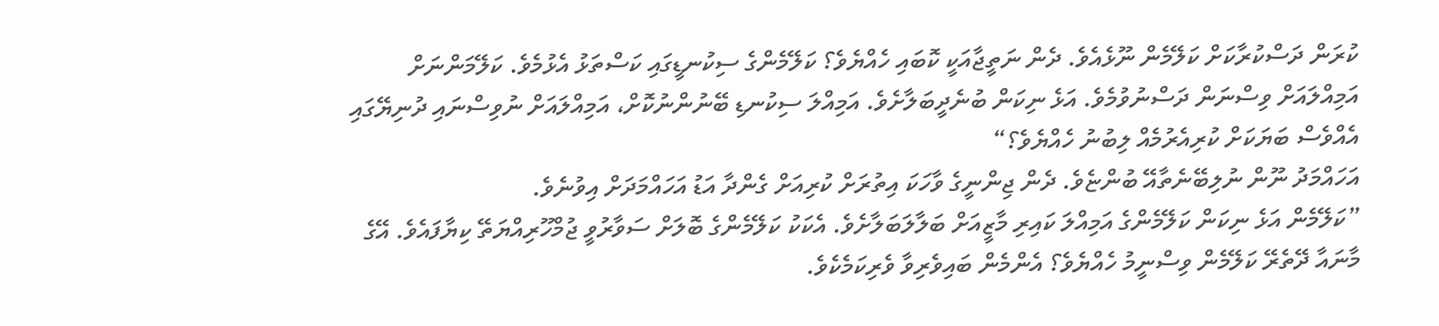ކުރަން ދަސްކުރާކަށް ކަލޭމެން ނޫޅެއެވެ. ދެން ނަތީޖާއަކީ ކޮބައި ހެއްޔެވެ؟ ކަލޭމެންގެ ސިކުނޑީގައި ކަސްތަޅު އެޅުމެވެ. ކަލޭމަންނަށް އަމިއްލައަށް ވިސްނަން ދަސްނުވުމެވެ. އަޅެ ނިކަން ބުނެދީބަލާށެވެ. އަމިއްލަ ސިކުނޑި ބޭނުންނުކޮށް، އަމިއްލައަށް ނުވިސްނައި ދުނިޔޭގައި އެއްވެސް ބަޔަކަށް ކުރިއެރުމެއް ލިބުނު ހެއްޔެވެ؟“
އަހައްމަދު ނޫން ނުލިބޭނެތާއޭ ބުންޏެވެ. ދެން ޖިންނީގެ ވާހަކަ އިތުރަށް ކުރިއަށް ގެންދާ އަޑު އަހައްމަދަށް އިވުނެވެ.
”ކަލޭމެން އަޅެ ނިކަން ކަލޭމެންގެ އަމިއްލަ ކައިރި މާޒީއަށް ބަލާލަބަލާށެވެ. އެކަކު ކަލޭމެންގެ ބޮލަށް ސަވާރުވީ ޖުމްހޫރިއްޔަތޭ ކިޔާފައެވެ. އޭގެ މާނައާ ދޭތެރޭ ކަލޭމެން ވިސްނީމު ހެއްޔެވެ؟ އެންމެން ބައިވެރިވާ ވެރިކަމެކެވެ.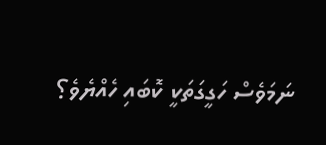ނަމަވެސް ހަގީގަތަކީ ކޮބައި ހެއްޔެވެ؟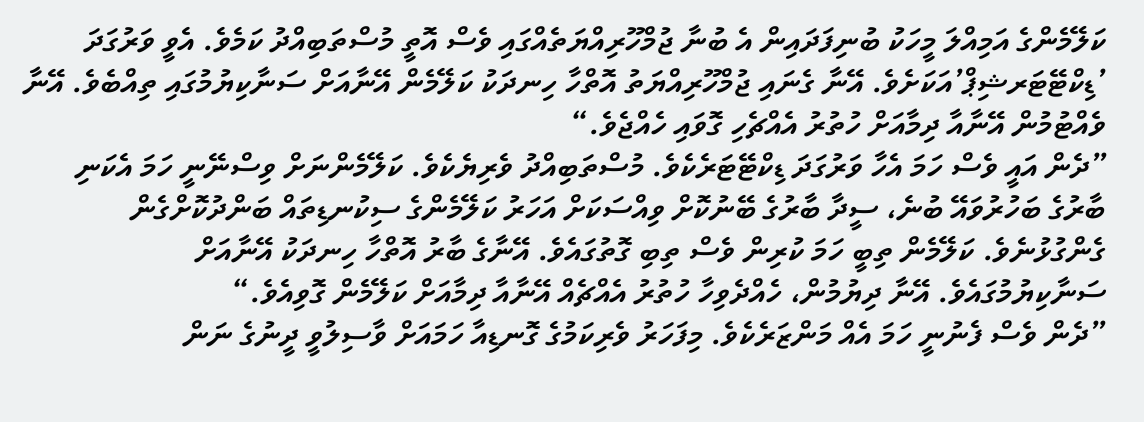ކަލޭމެންގެ އަމިއްލަ މީހަކު ބުނިފަދައިން އެ ބުނާ ޖުމްހޫރިއްޔަތެއްގައި ވެސް އޮތީ މުސްތަބިއްދު ކަމެވެ. އެވީ ވަރުގަދަ ’ޑިކްޓޭޓަރޝިޕް’އަކަށެވެ. އޭނާ ގެނައި ޖުމްހޫރިއްޔަތު އޮތްހާ ހިނދަކު ކަލޭމެން އޭނާއަށް ސަނާކިޔުމުގައި ތިއްބެވެ. އޭނާ ވެއްޓުމުން އޭނާއާ ދިމާއަށް ހުތުރު އެއްޗެހި ގޮވައި ހެއްޖެވެ.“
”ދެން އައީ ވެސް ހަމަ އެހާ ވަރުގަދަ ޑިކްޓޭޓަރެކެވެ. މުސްތަބިއްދު ވެރިޔެކެވެ. ކަލޭމެންނަށް ވިސްނޭނީ ހަމަ އެކަނި ބާރުގެ ބަހުރުވައޭ ބުނެ، ސީދާ ބާރުގެ ބޭނުކޮށް ވިއްސަކަށް އަހަރު ކަލޭމެންގެ ސިކުނޑިތައް ބަންދުކޮށްގެން ގެންގުޅުނެވެ. ކަލޭމެން ތިބީ ހަމަ ކުރިން ވެސް ތިބި ގޮތުގައެވެ. އޭނާގެ ބާރު އޮތްހާ ހިނދަކު އޭނާއަށް ސަނާކިޔުމުގައެވެ. އޭނާ ދިޔުމުން، ހެއްދެވިހާ ހުތުރު އެއްޗެއް އޭނާއާ ދިމާއަށް ކަލޭމެން ގޮވިއެވެ.“
”ދެން ވެސް ފެނުނީ ހަމަ އެއް މަންޒަރެކެވެ. މިފަހަރު ވެރިކަމުގެ ގޮނޑިއާ ހަމައަށް ވާސިލުވީ ދީނުގެ ނަން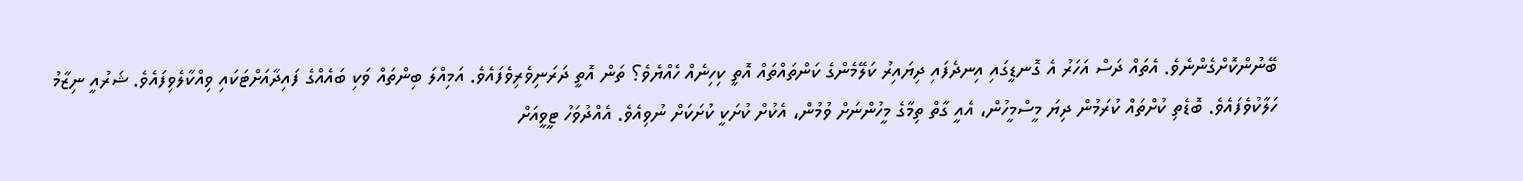ބޭނުންކޮށްގެންނެވެ. އެތައް ދަސް އަހަރު އެ ގޮނޑީގައި އިނދެފައި ދިޔައިރު ކަލޭމެންގެ ކަންތައްތައް އޮތީ ކިހިނެއް ހެއްޔެވެ؟ ތަން އޮތީ ދަރަނިވެރިވެފައެވެ. އަމިއްލަ ބިންތައް ވަކި ބައެއްގެ ފައިދާއަށްޓަކައި ވިއްކާލެވިފައެވެ. ޝަރުއީ ނިޒާމު ހަލާކުވެފައެވެ. ބޮޑެތި ކުށްތައް ކުރަމުން ދިޔަ މީސްމީހުން، އެއީ ގާތް ތިމާގެ މީހުންނަށް ވުމުން، އެކުށް ކުށަކީ ކުށަކަށް ނުވިއެވެ. އެއްދުވަހު ޓީވީއަށް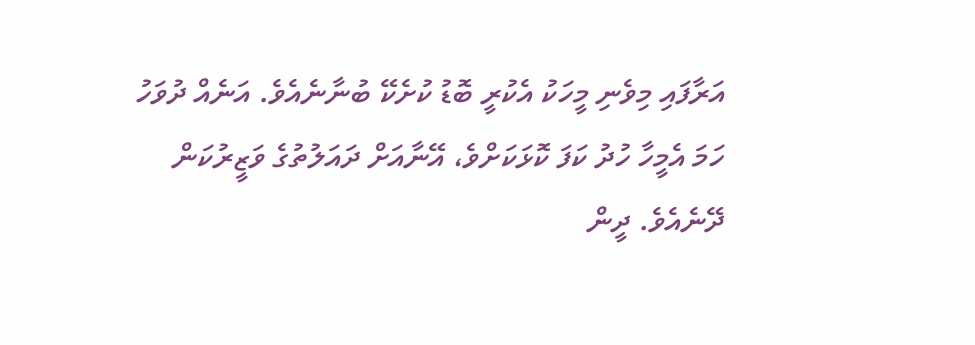އަރާފައި މިވެނި މީހަކު އެކުރީ ބޮޑު ކުށެކޭ ބުނާނެއެވެ. އަނެއް ދުވަހު ހަމަ އެމީހާ ހުދު ކަފަ ކޮޅަކަށްވެ، އޭނާއަށް ދައަލުތުގެ ވަޒީރުކަން ދޭނެއެވެ. ދީން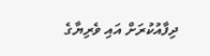ދިފާއުކުރަށް އައި ވެރިޔާގެ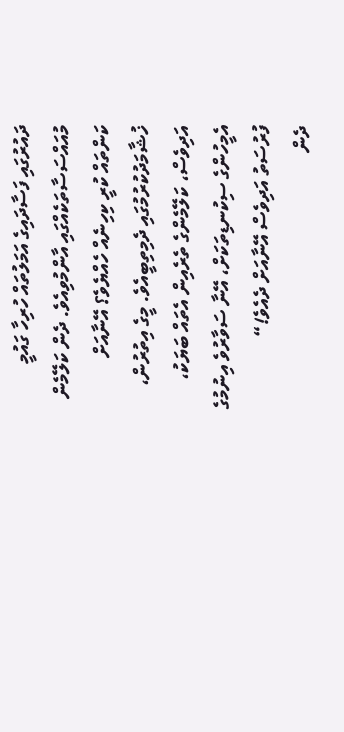ދައުރުގައި ފަސާދައިގެ އަމަލުތައް ހުރިހާ ގައުމީ މުއައްސަސާތަކެއްގައި އާންމުވިއެވެ. ދެން ކަލޭމެން ކަންތައް ކުރީ ކިހިނެއް ހެއްޔެވެ؟ އޭނާއަށް ޚުޝާމަދުކުރުމުގައި ދެމިތިބީއެވެ. މީގެ އިތުރުން، އަދިވެސް، ކަލޭމެންގެ ތެރެއިން އެތައް ބަޔަކު، އެމީހުންގެ ސިކުނޑިތަކަށް، އޭނާ ސަވާރުވެ އިނުމުގެ ފުރުސަތު އަދިވެސް އޭނާއަށް ދެއެވެ!“
ދެން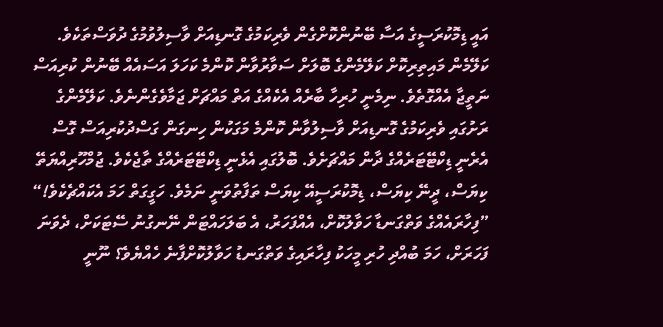އައީ ޑިމޮކުރަސީގެ އަސާ ބޭނުންކޮށްގެން ވެރިކަމުގެ ގޮނޑިއަށް ވާސިލުވުމުގެ ދުވަސްތަކެވެ. ކަލޭމެން މައިތިރިކޮށް ކަލޭމެންގެ ބޮލަށް ސަވާރުވާން ކޮންމެ ކަހަލަ އަސައެއް ބޭނުން ކުރިއަސް ނަތީޖާ އެއްގޮތެވެ. ނިމެނީ ހުރިހާ ބާރެއް އެކެއްގެ އަތް މައްޗަށް ޖަމާވެގެންނެވެ. ކަލޭމެންގެ ރަށުގައި ވެރިކަމުގެ ގޮނޑިއަށް ވާސިލުވާން ކޮންމެ މަގަކުން ހިނގަން ގަސްދުކުރިއަސް ގޮސް އެރެނީ ޑިކްޓޭޓަރެއްގެ ދާން މައްޗަށެވެ. ބޮލުގައި އެޅެނީ ޑިކްޓޭޓަރެއްގެ ތާޖެކެވެ. ޖުމްހޫރިއްޔަތޭ ކިޔަސް، ދީނޭ ކިޔަސް، ޑިމޮކުރަސީއޭ ކިޔަސް ތަފާތުވަނީ ނަމެވެ. ހަގީގަތް ހަމަ އެކައްޗެކެވެ!“
”ފިހާރައެއްގެ ވަތްގަނޑާ ހަވާލުކޮށް، އެއްފަހަރު، އެ ބަލަހައްޓަން ނޭނގުނު ސޭޓަކަށް، ދެވަނަ ފަހަރަށް، ހަމަ ބުއްދި ހުރި މީހަކު ފިހާރައިގެ ވަތްގަނޑު ހަވާލުކޮށްފާނެ ހެއްޔެވެ؟ ނޫނީ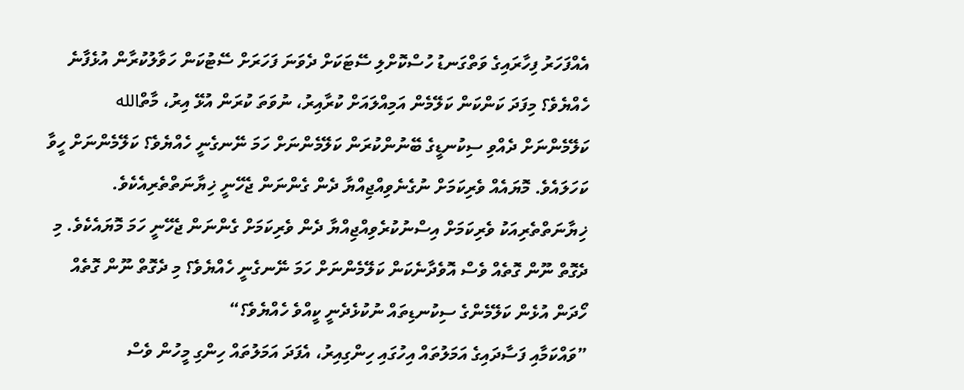އެއްފަހަރު ފިހާރައިގެ ވަތްގަނޑު ހުސްކޮށްލި ސޭޓަކަށް ދެވަނަ ފަހަރަށް ސޭޓުކަން ހަވާލުކުރާން އުޅެފާނެ ހެއްޔެވެ؟ މިފަދަ ކަންކަން ކަލޭމެން އަމިއްލައަށް ކުރާއިރު، ނުވަތަ ކުރަން އުޅޭ އިރު، މާތްالله ކަލޭމެންނަށް ދެއްވި ސިކުނޑީގެ ބޭނުންކުރަން ކަލޭމެންނަށް ހަމަ ނޭނގެނީ ހެއްޔެވެ؟ ކަލޭމެންނަށް ހީވާ ކަހަލައެވެ. މޮޔައެއް ވެރިކަމަށް ނުގެނެވިއްޖިއްޔާ ދެން ގެންނަން ޖެހޭނީ ޚިޔާނަތްތެރިއެކެވެ. ޚިޔާނަތްތެރިއަކު ވެރިކަމަށް އިސްނުކުރެވިއްޖިއްޔާ ދެން ވެރިކަމަށް ގެންނަން ޖެހޭނީ ހަމަ މޮޔައެކެވެ. މި ދެގޮތް ނޫން ގޮތެއް ވެސް އޮވެދާނެކަން ކަލޭމެންނަށް ހަމަ ނޭނގެނީ ހެއްޔެވެ؟ މި ދެގޮތް ނޫން ގޮތެއް ހޯދަން އުޅެން ކަލޭމެންގެ ސިކުނޑިތައް ނުކުޅެދެނީ ކީއްވެ ހެއްޔެވެ؟“
”ވައްކަމާއި ފަސާދައިގެ އަމަލުތައް އިހުގައި ހިންގިއިރު، އެފަދަ އަމަލުތައް ހިންގި މީހުން ވެސް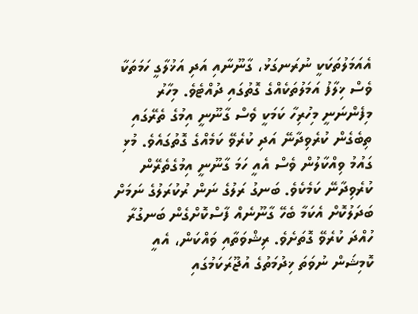އެއަމަލުތަކަކީ ނުރަނގަޅު، ގާނޫނާއި އަދި އަޚުލާގީ ހަމަތަކާ ވެސް ޚިލާފު އަމަލުތަކެއްގެ ގޮތުގައި ދުއްޓެވެ. މިހާރު މިފެންނަނީ މިހުރިހާ ކަމަކީ ވެސް ގާނޫނީ އިމުގެ ތެރޭގައި ތިބެގެން ކުރެވިދާނޭ އަދި ކުރެވޭ ކަމެއްގެ ގޮތުގައެވެ. މުޅި ގައުމު ވިއްކާލުން ވެސް އެއީ ހަމަ ގާނޫނީ އިމުގެތެރޭން ކުރެވިދާނޭ ކަމެކެވެ. ބަނގު ރަލުގެ ނަން ރުކުރަލުގެ ނަމަށް ބަދަލުކޮށް އެކަމާ ބެހޭ ގާނޫނެއް ފާސްކޮށްގެން ބަނގުރާ ހުއްދަ ކުރެވޭ ގޮތަށެވެ. ރިޝްވަތާއި ވައްކަން، އެއީ ކޮމިޝަން ނުވަތަ ޚިދުމަތުގެ އުޖޫރަކަމުގައި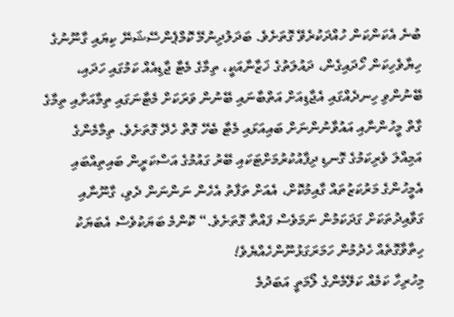ބުނެ އެކަންކަން ހުއްދަކުރެވޭ ގޮތަށެވެ. ބަދަލުދިނުމޭ ކޮމްޕެންސޭޝަނޭ ކިޔައި ގާނޫނުގެ ހިޔާވެހިކަން ހޯދައިގެން، ދައުލަތުގެ ޚަޒާނާއަކީ، ތިމާގެ މެޓާ ޖާޑިއެއް ކަމުގައި ހަދައި، ބޭނުންވި ހިނދެއްގައި އެޖާޑިއަށް އަތްބާނައި ބޭނުން ވަރަކަށް މެޓާނަގައި ތިމާއަށާއި ތިމާގެ ގާތް މީހުންނާއި އައުވާނުންނަށް ބައިއަޅައި މެޓާ ބެހޭ ގޮތް ހެދޭ ގޮތަށެވެ. ތިމާމެންގެ އަމިއްލަ ވެރިކަމުގެ ގޮނޑި ދިފާއުކުރުމަށްޓަކައި ބޭރު ގައުމުގެ އަސްކަރީން ބައިތިއްބައި އެމީހުންގެ މަރުކަޒުތައް ގާއިމުކޮށް، އެއަށް ތަފާތު އެހެން ނަންނަން ދެވި، ގާނޫނާއި ގަވާއިދުތަކަށް ގަދަކަމުން ނަމަވެސް ފައްތާ ގޮތަށެވެ.“ ކޮންމެ ބަޔަކުވެސް އެބަޔަކު ހިތާވާގޮތެއް ހެދުމުން ހަމަރަގަޅުނޫންހެއްޔެވެ!
މިހުރިހާ ކަމެއް ކަލޭމެންގެ ލޯމަތީ އަބަދުމެ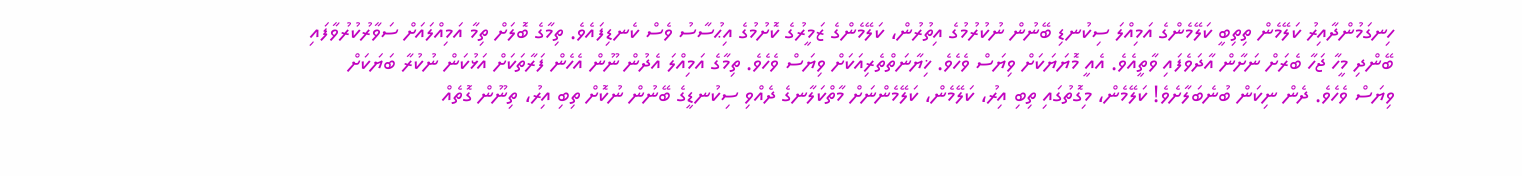ހިނގަމުންދާއިރު ކަލޭމެން ތިތިބީ ކަލޭމެންގެ އަމިއްލަ ސިކުނޑި ބޭނުން ނުކުރުމުގެ އިތުރުން، ކަލޭމެންގެ ޒަމީރުގެ ކޮށުމުގެ އިޙުސާސު ވެސް ކެނޑިފައެވެ. ތިމާގެ ބޮލަށް ތިމާ އަމިއްލައަށް ސަވާރުކުރުވާފައި ބޭންދި މީހާ ޖަހާ ބެރަށް ނަށާން އާދަވެފައި ވާތީއެވެ. އެއީ މޮޔަޔަކަށް ވިޔަސް ވެހެވެ. ޚިޔާނަތްތެރިއަކަށް ވިޔަސް ވެހެވެ. ތިމާގެ އަމިއްލަ އެދުން ނޫން އެހެން ފަރާތަކަށް އަޅުކަން ނުކުރާ ބަޔަކަށް ވިޔަސް ވެހެވެ. ދެން ނިކަން ބުނެބަލާށެވެ! ކަލޭމެން، މިގޮތުގައި ތިބި އިރު، ކަލޭމެން، ކަލޭމެންނަށް މާތްކަލާނގެ ދެއްވި ސިކުނޑީގެ ބޭނުން ނުކޮށް ތިބި އިރު، ތިނޫން ގޮތެއް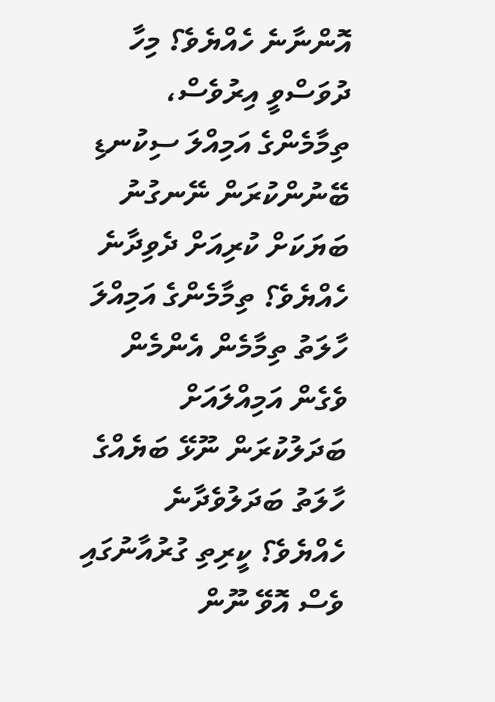އޮންނާނެ ހެއްޔެވެ؟ މިހާ ދުވަސްވީ އިރުވެސް، ތިމާމެންގެ އަމިއްލަ ސިކުނޑި ބޭނުންކުރަން ނޭނގުނު ބަޔަކަށް ކުރިއަށް ދެވިދާނެ ހެއްޔެވެ؟ ތިމާމެންގެ އަމިއްލަ ހާލަތު ތިމާމެން އެންމެން ވެގެން އަމިއްލައަށް ބަދަލުކުރަން ނޫޅޭ ބަޔެއްގެ ހާލަތު ބަދަލުވެދާނެ ހެއްޔެވެ؟ ކީރިތި ގުރުއާނުގައި ވެސް އޮވޭ ނޫން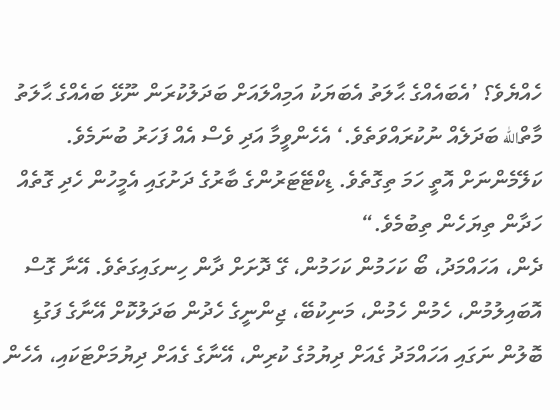ހެއްޔެވެ؟ ’އެބައެއްގެ ޙާލަތު އެބަޔަކު އަމިއްލައަށް ބަދަލުކުރަން ނޫޅޭ ބައެއްގެ ޙާލަތު މާތްالله ބަދަލެއް ނުކުރައްވަތެވެ.‘ އެހެންވީމާ އަދި ވެސް އެއް ފަހަރު ބުނަމެވެ. ކަލޭމެންނަށް އޮތީ ހަމަ ތިގޮތެވެ. ޑިކްޓޭޓަރުންގެ ބާރުގެ ދަށުގައި އެމީހުން ހެދި ގޮތެއް ހަދާން ތިޔަހެން ތިބުމެވެ.“
ދެން، އަހައްމަދު، ބޯ ކަހަމުން ކަހަމުން، ގޭ ދޮށަށް ދާން ހިނގައިގަތެވެ. އޭނާ ގޮސް އޮބައިލުމުން، ހެމުން ހެމުން، މަނިކުބޭ، ޖިންނީގެ ހެދުން ބަދަލުކޮށް އޭނާގެ ފަގުޑި ބޮލުން ނަގައި އަހައްމަދު ގެއަށް ދިޔުމުގެ ކުރިން، އޭނާގެ ގެއަށް ދިޔުމަށްޓަކައި، އެހެން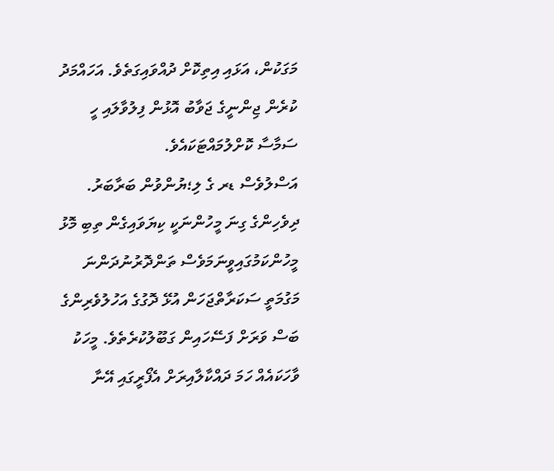މަގަކުން، އަޅައި އިތިކޮށް ދުއްވައިގަތެވެ. އަހައްމަދު ކުރެން ޖިންނީގެ ޖަވާބު އޮޅުން ފިލުވާލައި ހީ ސަމާސާ ކޮށްލުމައްޓަކައެވެ.
އަސްލުވެސް ޑރ ގެ ލި؛ޔުންވުން ބަރާބަރު. ދިވެހިންގެ ގިނަ މީހުންނަކީ ކިޔަވައިގެން ތިބި މޮޅު މީހުންކަމުގައިވީނަމަވެސް ތަންދޮރުނުދަންނަ މަގުމަތީ ސަކަރާތްޖަހަން އުޅޭ ދޮގުގެ އަހުލުވެރިންގެ ބަސް ވަރަށް ފަސޭހައިން ގަބޫލުކުރެތެވެ. މީހަކު ވާހަކައެއް ހަމަ ދައްކާލާއިރަށް އެފޯރީގައި އޭނާ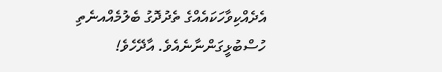އެދެއްކިވާހަކައެއްގެ ތެދުދޮގު ބެލުމެއްއނެތި ހުސްބުޅީގަންނާނެއެވެ. އާދޭހެވެ!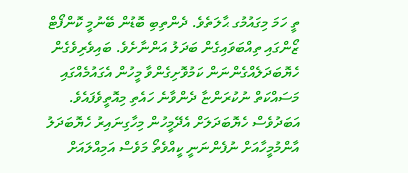ތީ ހަމަ މިގައުމުގ ޙާލަތެވެ. ދެންތިބި ބޮޑުން ބޭނުމީ ކޮންފޯޓް ޒޯންގައި ތިއްބަވައިގެން ބަދަލު އަންނާށެވެ. ބައިވެރިވެގެން ހެޔޮބަދަލެއްގެންނަން ކަމުވޮށިގެންވާ މީހުން އެގައުމެއްގައި މަސައްކަތް ނުކުރަންޏާ ދެންވާނެ ހައެތި މިއޮތީވެފައެވެ.
އަބަދުވެސް ހެޔޮބަދަލަށް އެދޭމީހުން މިހާގިނައިރު ހެޔޮބަދަލު އާންމުމީހާއަށް ނުފެންނަނީ ކީއްވެތޯ މަވެސް އަމިއްލައަށް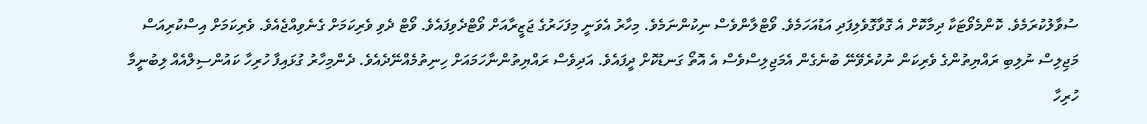ސުވާލުކުރަމެވެ. ކޮންމެވޯޓަކާ ދިމާކޮށް އެ ގޮވާގޮވެލިފަދި އަޑުއަހަމެވެ. ވޯޓްލާންވެސް ނިކުންނަމެވެ. މިހާރު އެވަނީ މިފަހަރުގެ ޖަޒީރާއަށް ވޯޓްދެވިފައެވެ. ވޯޓް ދެވި ވެރިކަމަށް ގެނެވިއްޖެއެވެ. ވެރިކަމަށް އިސްކުރިއަސް މަޖިލިސް ނުލިބި ރައްޔިތުންގެ ވެރިކަން ނުކުރެވޭނޭ ބުނެގެން އެމަޖިލިސްވެސް އެ އޮތޯ ގަނޑުކޮށް ދީފައެވެ. އަދިވެސް ރައްޔިތުންނާހަމައަށް ހިނިތުމެއްނޭދެއެވެ. ދެންމިހާރު ގުޅައިފާ ހުރިހާ ކައުންސިލްއެއް ލިބުނީމާ ހުރިހާ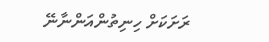ރަށަކަށް ހިނިތުންއަންނާނޭ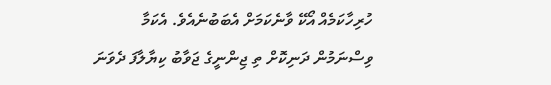ހުރިހާކަމެއް އޯކޭ ވާނެކަމަށް އެބަބުނެއެވެ. އެކަމާ ވިސްނަމުން ދަނިކޮށް ތި ޖިންނީގެ ޖަވާބު ކިޔާލާފަ ދެވަނަ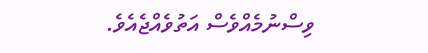ވިސްނުމެއްވެސް އަތުވެއްޖެއެވެ.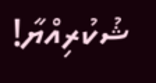ޝުކުރިއްޔާ!